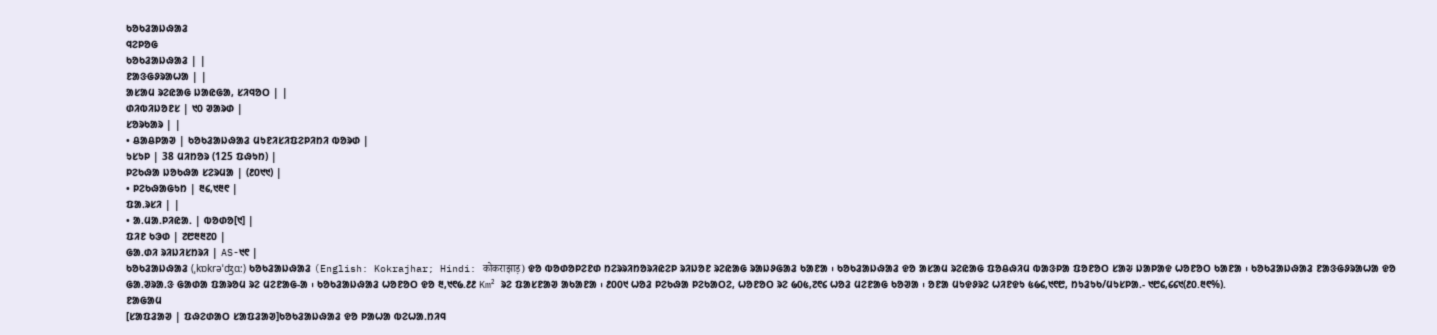ᱠᱚᱠᱲᱟᱡᱷᱟᱲ
ᱧᱮᱞᱚᱜ
ᱠᱚᱠᱲᱟᱡᱷᱟᱲ | |
ᱱᱟᱝᱜᱽᱨᱟᱦᱟ | |
ᱟᱥᱟᱢ ᱨᱮᱭᱟᱜ ᱡᱟᱭᱜᱟ, ᱥᱤᱧᱚᱛ | |
ᱰᱤᱵᱤᱡᱚᱱᱥ | ᱑᱐ ᱣᱟᱨᱰ |
ᱥᱚᱨᱠᱟᱨ | |
• ᱪᱟᱪᱞᱟᱣ | ᱠᱚᱠᱲᱟᱡᱷᱟᱲ ᱢᱩᱱᱤᱥᱤᱯᱮᱞᱤᱴᱤ ᱵᱚᱨᱰ |
ᱩᱥᱩᱞ | 38 ᱢᱤᱴᱚᱨ (125 ᱯᱷᱩᱴ) |
ᱞᱮᱠᱷᱟ ᱡᱚᱠᱷᱟ ᱥᱮᱨᱢᱟ | (᱒᱐᱑᱑) |
• ᱞᱮᱠᱷᱟᱜᱩᱴ | ᱓᱔,᱑᱓᱖ |
ᱯᱟᱹᱨᱥᱤ | |
• ᱟᱹᱢᱟᱹᱞᱤᱭᱟᱹ | ᱵᱚᱰᱚ[᱑] |
ᱯᱤᱱ ᱠᱳᱰ | ᱗᱘᱓᱓᱗᱐ |
ᱜᱟᱹᱰᱤ ᱨᱤᱡᱤᱥᱴᱨᱤ | AS-᱑᱖ |
ᱠᱚᱠᱲᱟᱡᱷᱟᱲ (ˌkɒkrəˈʤɑ:) ᱠᱚᱠᱲᱟᱡᱷᱟᱲ (English: Kokrajhar; Hindi: कोकराझाड़) ᱫᱚ ᱵᱚᱰᱚᱞᱮᱱᱰ ᱴᱮᱨᱨᱤᱴᱚᱨᱤᱭᱮᱞ ᱨᱤᱡᱚᱱ ᱨᱮᱭᱟᱜ ᱨᱟᱡᱽᱜᱟᱲ ᱠᱟᱱᱟ ᱾ ᱠᱚᱠᱲᱟᱡᱷᱟᱲ ᱫᱚ ᱟᱥᱟᱢ ᱨᱮᱭᱟᱜ ᱯᱚᱪᱷᱤᱢ ᱵᱟᱝᱞᱟ ᱯᱚᱱᱚᱛ ᱥᱟᱶ ᱡᱟᱞᱟᱫ ᱦᱚᱱᱚᱛ ᱠᱟᱱᱟ ᱾ ᱠᱚᱠᱲᱟᱡᱷᱟᱲ ᱱᱟᱝᱜᱽᱨᱟᱦᱟ ᱫᱚ ᱜᱟᱹᱣᱨᱟᱹᱝ ᱜᱟᱰᱟ ᱯᱟᱨᱚᱢ ᱨᱮ ᱢᱮᱱᱟᱜ-ᱟ ᱾ ᱠᱚᱠᱲᱟᱡᱷᱟᱲ ᱦᱚᱱᱚᱛ ᱫᱚ ᱓,᱑᱖᱙.᱒᱒ Km² ᱨᱮ ᱯᱟᱥᱱᱟᱣ ᱟᱠᱟᱱᱟ ᱾ ᱒᱐᱐᱑ ᱦᱚᱲ ᱞᱮᱠᱷᱟ ᱞᱮᱠᱟᱛᱮ, ᱦᱚᱱᱚᱛ ᱨᱮ ᱙᱐᱕,᱗᱖᱔ ᱦᱚᱲ ᱢᱮᱱᱟᱜ ᱠᱚᱣᱟ ᱾ ᱚᱱᱟ ᱢᱩᱫᱽᱨᱮ ᱦᱤᱱᱫᱩ ᱕᱙᱔,᱑᱖᱘, ᱴᱩᱲᱩᱠ/ᱢᱩᱥᱞᱟᱹ- ᱑᱘᱔,᱔᱔᱑(᱒᱐.᱓᱖%).
ᱱᱟᱜᱟᱢ
[ᱥᱟᱯᱲᱟᱣ | ᱯᱷᱮᱰᱟᱛ ᱥᱟᱯᱲᱟᱣ]ᱠᱚᱠᱲᱟᱡᱷᱟᱲ ᱫᱚ ᱞᱟᱦᱟ ᱵᱮᱦᱟᱹᱴᱤᱧ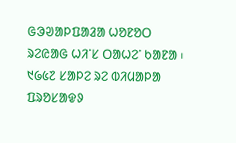ᱜᱳᱣᱟᱞᱯᱟᱲᱟ ᱦᱚᱱᱚᱛ ᱨᱮᱭᱟᱜ ᱦᱤᱸᱥ ᱛᱟᱦᱮᱸ ᱠᱟᱱᱟ ᱾ ᱑᱙᱕᱗ ᱥᱟᱞᱮ ᱨᱮ ᱵᱤᱢᱟᱞᱟ ᱯᱨᱚᱥᱟᱫᱽ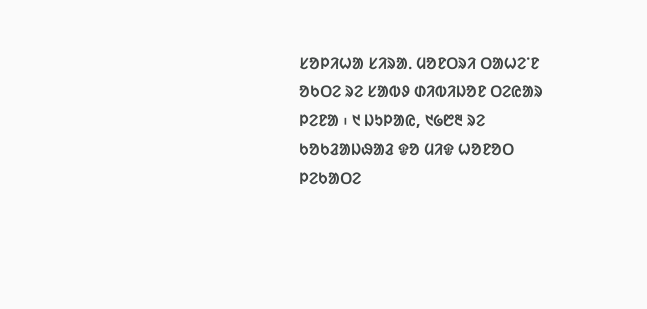ᱥᱚᱞᱤᱦᱟ ᱥᱤᱨᱟᱹ ᱢᱚᱱᱛᱨᱤ ᱛᱟᱦᱮᱸᱱ ᱚᱠᱛᱮ ᱨᱮ ᱥᱟᱵᱽ ᱰᱤᱵᱤᱡᱚᱱ ᱛᱮᱭᱟᱨ ᱞᱮᱱᱟ ᱾ ᱑ ᱡᱩᱞᱟᱭ, ᱑᱙᱘᱓ ᱨᱮ ᱠᱚᱠᱲᱟᱡᱷᱟᱲ ᱫᱚ ᱢᱤᱫ ᱦᱚᱱᱚᱛ ᱞᱮᱠᱟᱛᱮ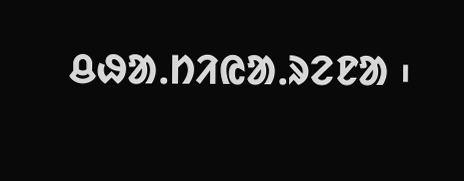ᱪᱷᱟᱹᱴᱤᱭᱟᱹᱨᱮᱱᱟ ᱾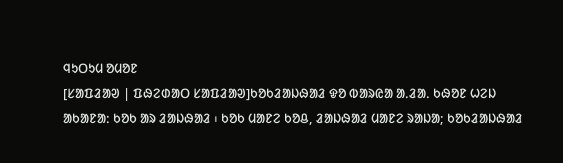ᱧᱩᱛᱩᱢ ᱚᱢᱚᱱ
[ᱥᱟᱯᱲᱟᱣ | ᱯᱷᱮᱰᱟᱛ ᱥᱟᱯᱲᱟᱣ]ᱠᱚᱠᱲᱟᱡᱷᱟᱲ ᱫᱚ ᱵᱟᱨᱭᱟ ᱟᱹᱲᱟᱹ ᱠᱷᱚᱱ ᱦᱮᱡ ᱟᱠᱟᱱᱟᱺ ᱠᱚᱠ ᱟᱨ ᱲᱟᱡᱷᱟᱲ ᱾ ᱠᱚᱠ ᱢᱟᱱᱮ ᱠᱚᱪ, ᱲᱟᱡᱷᱟᱲ ᱢᱟᱱᱮ ᱨᱟᱡᱟ; ᱠᱚᱠᱲᱟᱡᱷᱟᱲ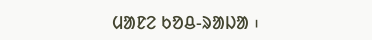ᱢᱟᱱᱮ ᱠᱚᱪ-ᱨᱟᱡᱟ ᱾